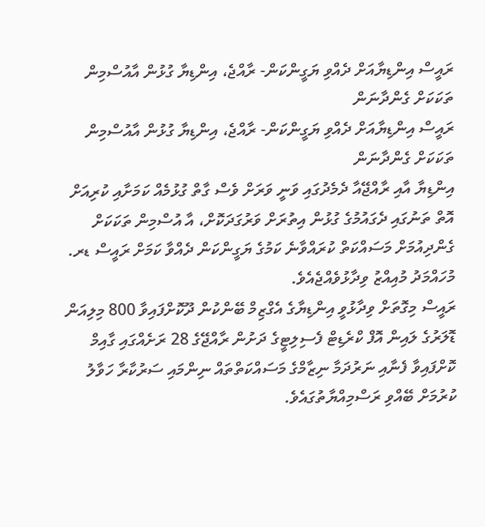ރައީސް އިންޑިޔާއަށް ދެއްވި ޔަގީންކަން- ރާއްޖެ، އިންޑިޔާ ގުޅުން އާއުސްމިން ތަކަކަށް ގެންދާނަން
ރައީސް އިންޑިޔާއަށް ދެއްވި ޔަގީންކަން- ރާއްޖެ، އިންޑިޔާ ގުޅުން އާއުސްމިން ތަކަކަށް ގެންދާނަން
އިންޑިޔާ އާއި ރާއްޖޭއާ ދެމެދުގައި ވަނީ ވަރަށް ވެސް ގާތް ގުޅުމެއް ކަމަށާއި ކުރިއަށް އޮތް ތަނުގައި ދެގައުމުގެ ގުޅުން އިތުރަށް ވަރުގަދަކޮށް، އާ އުސްމިން ތަކަކަށް ގެންދިއުމަށް މަސައްކަތް ކުރައްވާނެ ކަމުގެ ޔަގީންކަން ދެއްވާ ކަމަށް ރައީސް ޑރ. މުހައްމަދު މުއިއްޒު ވިދާޅުވެއްޖެއެވެ.
ރައީސް މިގޮތަށް ވިދާޅުވީ އިންޑިޔާގެ އެގްޒިމް ބޭންކުން ދޫކޮށްފައިވާ 800 މިލިއަން ޑޮލަރުގެ ލައިން އޮފް ކްރެޑިޓް ފެސިލިޓީގެ ދަށުން ރާއްޖޭގެ 28 ރަށެއްގައި ގާއިމް ކޮށްފައިވާ ފެނާއި ނަރުދަމާ ނިޒާމްގެ މަސައްކަތްތައް ނިންމައި ސަރުކާރާ ހަވާލު ކުރުމަށް ބޭއްވި ރަސްމިއްޔާތުގައެވެ.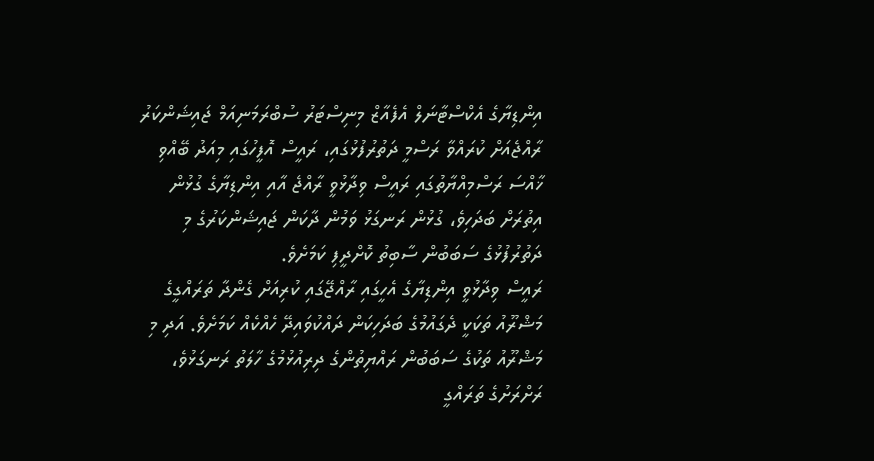އިންޑިޔާގެ އެކްސްޓާނަލް އެފެއާޒް މިނިސްޓަރު ސުބްރަމަނިއަމް ޖައިޝަންކަރު ރާއްޖެއަށް ކުރައްވާ ރަސްމީ ދަތުރުފުޅުގައި، ރައީސް އޮފީހުގައި މިއަދު ބޭއްވި ޚާއްސަ ރަސްމިއްޔާތުގައި ރައީސް ވިދާޅުވީ ރާއްޖެ އާއި އިންޑިޔާގެ ގުޅުން އިތުރަށް ބަދަހިވެ، ގުޅުން ރަނގަޅު ވަމުން ދާކަން ޖައިޝަންކަރުގެ މި ދަތުރުފުޅުގެ ސަބަބުން ސާބިތު ކޮށްދީފި ކަމަށެވެ.
ރައީސް ވިދާޅުވީ އިންޑިޔާގެ އެހީގައި ރާއްޖޭގައި ކުރިއަށް ގެންދާ ތަރައްގީގެ މަޝްރޫއު ތަކަކީ ދެގައުމުގެ ބަދަހިކަން ދައްކުވައިދޭ ހެއްކެއް ކަމަށެވެ. އަދި މި މަޝްރޫއު ތަކުގެ ސަބަބުން ރައްޔިތުންގެ ދިރިއުޅުމުގެ ހާލަތު ރަނގަޅުވެ، ރަށްރަށުގެ ތަރައްގީ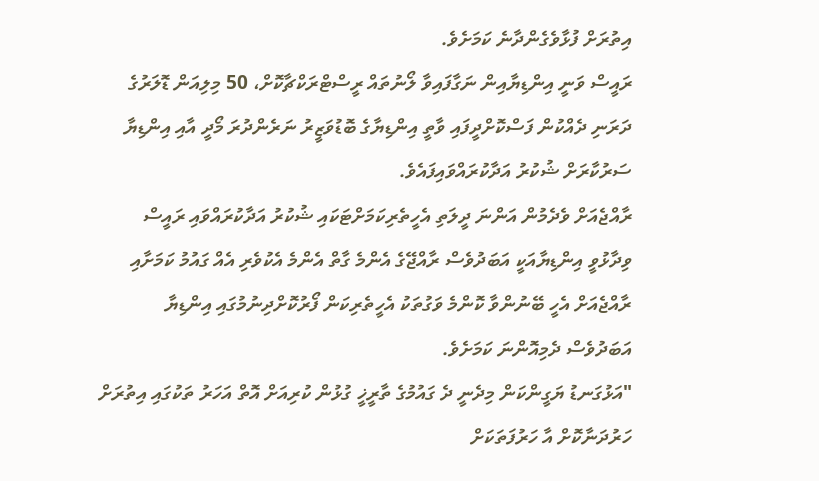އިތުރަށް ފުޅާވެގެންދާނެ ކަމަށެވެ.
ރައީސް ވަނީ އިންޑިޔާއިން ނަގާފައިވާ ލޯނުތައް ރީސްޓްރަކްޗާކޮށް، 50 މިލިއަން ޑޮލަރުގެ ދަރަނި ދެއްކުން ފަސްކޮށްދީފައި ވާތީ އިންޑިޔާގެ ބޮޑުވަޒީރު ނަރެންދުރަ މޯދީ އާއި އިންޑިޔާ ސަރުކާރަށް ޝުކުރު އަދާކުރައްވައިފައެވެ.
ރާއްޖެއަށް ވެދެމުން އަންނަ ދީލަތި އެހީތެރިކަމަށްޓަކައި ޝުކުރު އަދާކުރައްވައި ރައީސް ވިދާޅުވީ އިންޑިޔާއަކީ އަބަދުވެސް ރާއްޖޭގެ އެންމެ ގާތް އެންމެ އެކުވެރި އެއް ގައުމު ކަމަށާއި ރާއްޖެއަށް އެހީ ބޭނުންވާ ކޮންމެ ވަގުތަކު އެހީތެރިކަން ފޯރުކޮށްދިނުމުގައި އިންޑިޔާ އަބަދުވެސް ދެމިއޮންނަ ކަމަށެވެ.
"އަޅުގަނޑު ޔަގީންކަން މިދެނީ ދެ ގައުމުގެ ތާރީޚީ ގުޅުން ކުރިއަށް އޮތް އަހަރު ތަކުގައި އިތުރަށް ހަރުދަނާކޮށް އާ ހަރުފަތަކަށް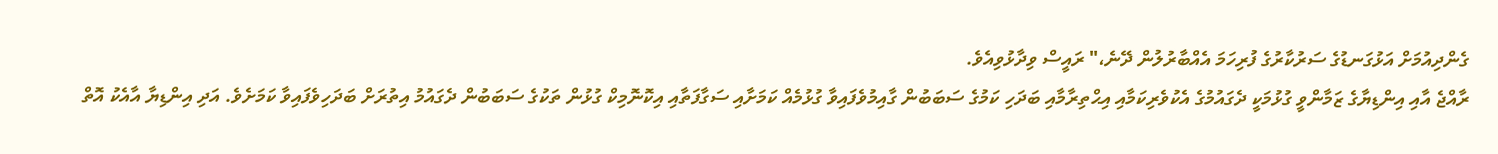ގެންދިއުމަށް އަޅުގަނޑުގެ ސަރުކާރުގެ ފުރިހަމަ އެއްބާރުލުން ދޭނެ،" ރައީސް ވިދާޅުވިއެވެ.
ރާއްޖެ އާއި އިންޑިޔާގެ ޒަމާންވީ ގުޅުމަކީ ދެގައުމުގެ އެކުވެރިކަމާއި އިޙްތިރާމާއި ބަދަހި ކަމުގެ ސަބަބުން ގާއިމުވެފައިވާ ގުޅުމެއް ކަމަށާއި ސަގާފަތާއި އިކޮނޮމިކް ގުޅުން ތަކުގެ ސަބަބުން ދެގައުމު އިތުރަށް ބަދަހިވެފައިވާ ކަމަށެވެ. އަދި އިންޑިޔާ އާއެކު އޮތް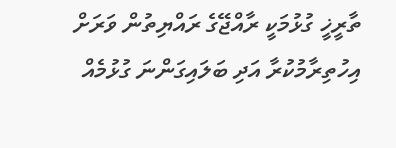ތާރީޚީ ގުޅުމަކީ ރާއްޖޭގެ ރައްޔިތުން ވަރަށް އިހުތިރާމުކުރާ އަދި ބަލައިގަންނަ ގުޅުމެއް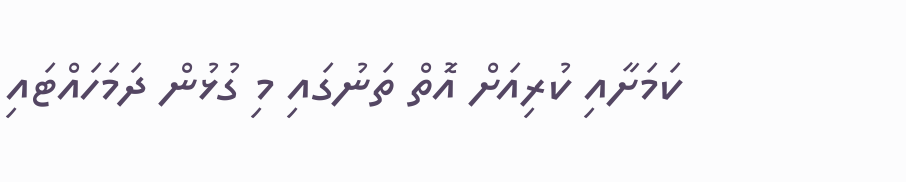ކަމަށާއި ކުރިއަށް އޮތް ތަނުގައި މި ގުޅުން ދަމަހައްޓައި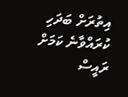އިތުރަށް ބަދަހި ކުރައްވާނެ ކަމަށް ރައީސް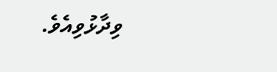ވިދާޅުވިއެވެ.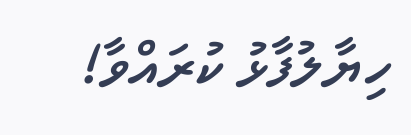ހިޔާލުފާޅު ކުރައްވާ!